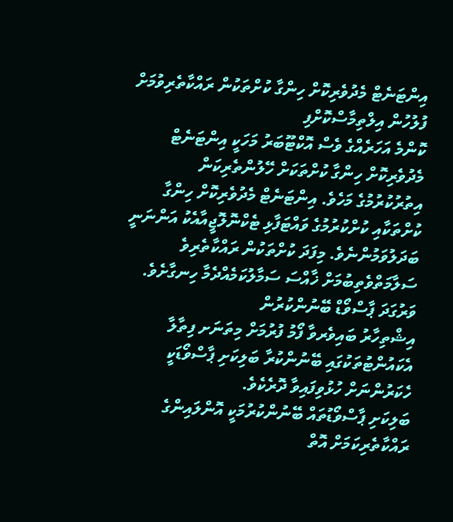އިންޓަނެޓް މެދުވެރިކޮށް ހިންގާ ކުށްތަކުން ރައްކާތެރިވުމަށް ފުލުހުން އިލްތިމާސްކޮށްފި
ކޮންމެ އަހަރެއްގެ ވެސް އޮކްޓޫބަރު މަހަކީ އިންޓަނެޓް މެދުވެރިކޮށް ހިންގާ ކުށްތަކަށް ހޭލުންތެރިކަން އިތުރުކުރުމުގެ މަހެވެ. އިންޓަނެޓް މެދުވެރިކޮށް ހިންގާ ކުށްތަކާއި ކުށްކުރުމުގެ ވައްޓަފާޅި ޓެކްނޮލޮޖީއާއެކު އަންނަނީ ބަދަލުވަމުންނެވެ. މިފަދަ ކުށްތަކުން ރައްކާތެރިވެ ސަލާމަތްވެތިބުމަށް ޚާއްސަ ސަމާލުކަމެއްދެމާ ހިނގާށެވެ.
ވަރުގަދަ ޕާސްވޯޑް ބޭނުންކުރުން
އިޝްތިހާރު ބައިވެރވާ ފޯމު ފުރުމަށް މިތަނަށ ފިތާލާ
އެކައުންޓުތަކުގައި ބޭނުންކުރާ ބަލިކަށި ޕާސްވޯޑަކީ ހެކަރުންނަށް ހުޅުވިފައިވާ ދޮރެކެވެ.
ބަލިކަށި ޕާސްވޯޑުތައް ބޭނުންކުރުމަކީ އޮންލައިންގެ ރައްކާތެރިކަމަށް އޮތް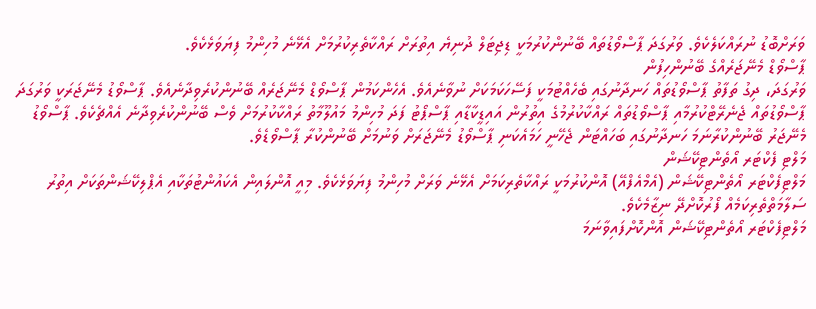ވަރަށްބޮޑު ނުރައްކަލެކެވެ. ވަރުގަދަ ޕާސްވޯޑުތައް ބޭނުންކުރުމަކީ ޑިޖިޓަލް ދުނިޔެ އިތުރަށް ރައްކާތެރިކުރުމަށް އެޅޭނެ މުހިންމު ފިޔަވަޅެކެވެ.
ޕާސްވޯޑް މެނޭޖަރެއްގެ ބޭނުންހިފުން
ވަރުގަދަ، ދިގު ތަފާތު ޕާސްވޯޑުތައް ހަނދާނުގައި ބެހެއްޓުމަކީ ފަސޭހަކަމަކަށް ނުވާނެއެވެ. އެހެންކަމުން ޕާސްވޯޑް މެނޭޖަރެއް ބޭނުންކުރެވިދާނެއެވެ. ޕާސްވޯޑު މެނޭޖަރަކީ ވަރުގަދަ ޕާސްވޯޑުތައް ޖެނެރޭޓްކުރުމާއި ޕާސްވޯޑުތައް ރައްކާކުރުމުގެ އިތުރުން އައިޑީކާޑާއި ޕާސްޕޯޓު ފަދަ މުހިންމު މައުލޫމާތު ރައްކާކުރުމަށް ވެސް ބޭނުންކުރެވިދާނެ އެއްޗެކެވެ. ޕާސްވޯޑު މެނޭޖަރު ބޭނުންކުރާނަމަ ހަނދާނުގައި ބަހައްޓަން ޖެހޭނީ ހަމައެކަނި ޕާސްވޯޑު މެނޭޖަރަށް ވަނުމަށް ބޭނުންކުރާ ޕާސްވޯޑެވެ.
މަލްޓި ފެކްޓަރ އޯތެންޓިކޭޝަން
މަލްޓިފެކްޓަރ އޯތެންޓިކޭޝަން (އެމްއެފްއޭ) އޮންކުރުމަކީ ރައްކާތެރިކަމަށް އެޅޭނެ ވަރަށް މުހިންމު ފިޔަވަޅެކެވެ. މިއީ އޮންލައިން އެކައުންޓުތަކާއި އެޕްލިކޭޝަންތަކަށް އިތުރު ސަލާމަތްތެރިކަމެއް ފޯރުކޮށްދޭ ނިޒާމެކެވެ.
މަލްޓިފެކްޓަރ އޯތެންޓިކޭޝަން އޮންކޮށްފައިވާނަމަ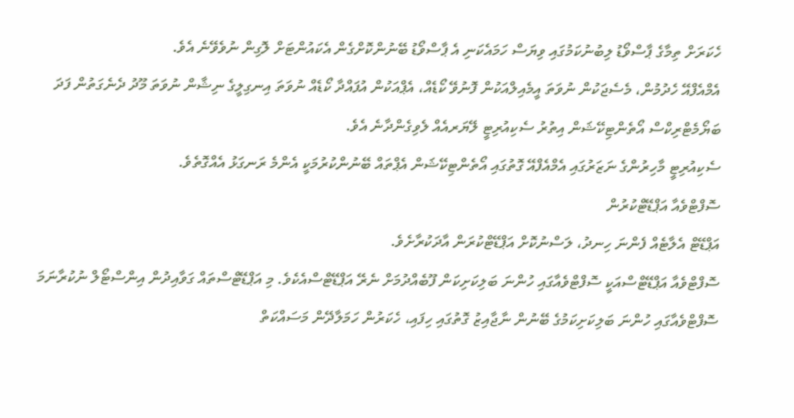ހެކަރަށް ތިމާގެ ޕާސްވޯޑު ލިބުނުކަމުގައި ވިޔަސް ހަމައެކަނި އެ ޕާސްވޯޑު ބޭނުންކޮށްގެން އެކައުންޓަށް ލޮގިން ނުވެވޭނެ އެވެ.
އެމްއެފްއޭ ހެދުމުން، މެސެޖަކުން ނުވަތަ އީމެއިލްއަކުން ފޮނުވޭ ކޯޑެއް، އެޕްއަކުން އުފައްދާ ކޯޑެއް ނުވަތަ އިނގިލީގެ ނިޝާން ނުވަތަ މޫދު ދެނެގަތުން ފަދަ ބަޔޯމެޓްރިކްސް އޯތެންޓިކޭޝަން އިތުރު ސެކިއުރިޓީ ލޭޔަރއެއް ލެވިގެންދާނެ އެވެ.
ސެކިއުރިޓީ މާހިރުންގެ ނަޒަރުގައި އެމްއެފްއޭ ގޮތުގައި އޯތެންޓިކޭޝަން އެޕްތައް ބޭނުންކުރުމަކީ އެންމެ ރަނގަޅު އެއްގޮތެވެ.
ސޮފްޓްވެއާ އަޕްޑޭޓްކުރުން
އަޕްޑޭޓް އެލާޓެއް ފެންނަ ހިނދު، ލަސްނުކޮށް އަޕްޑޭޓްކުރަން އާދަކުރާށެވެ.
ސޮފްޓްވެއާ އަޕްޑޭޓްސްއަކީ ސޮފްޓްވެއާގައި ހުންނަ ބަލިކަށިކަން ފޫބެއްދުމަށް ނެރޭ އަޕްޑޭޓްސްއެކެވެ. މި އަޕްޑޭޓްސްތައް ގަވާއިދުން އިންސްޓޯލް ނުކުރާނަމަ ސޮފްޓްވެއާގައި ހުންނަ ބަލިކަށިކަމުގެ ބޭނުން ނާޖާއިޒު ގޮތުގައި ހިފައި، ހެކަރުން ހަމަލާދޭން މަސައްކަތް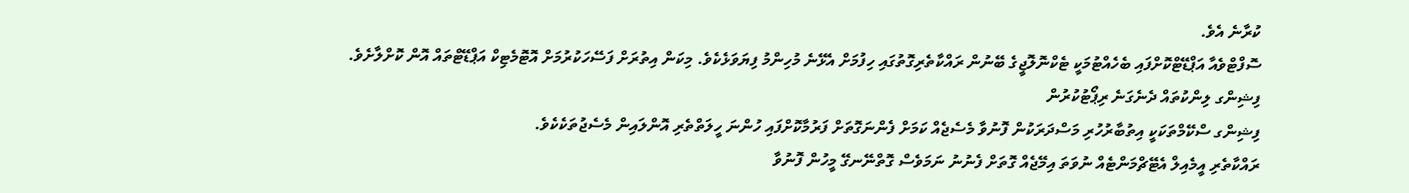ކުރާނެ އެވެ.
ސޮފްޓްވެއާ އަޕްޑޭޓްކޮށްފައި ބެހެއްޓުމަކީ ޓެކްނޮލޮޖީގެ ބޭނުން ރައްކާތެރިގޮތުގައި ހިފުމަށް އެޅޭނެ މުހިންމު ފިޔަވަޅެކެވެ. މިކަން އިތުރަށް ފަސޭހަކުރުމަށް އޮޓޮމެޓިކް އަޕްޑޭޓްތައް އޮން ކޮށްލާށެވެ.
ފިޝިންގ ލިންކުތައް ދެނެގަނެ ރިޕޯޓުކުރުން
ފިޝިންގ ސްކޭމްތަކަކީ އިތުބާރުހުރި މަސްދަރަކުން ފޮނުވާ މެސެޖެއް ކަމަށް ފެންނަގޮތަށް ފަރުމާކޮށްފައި ހުންނަ ހީލަތްތެރި އޮންލައިން މެސެޖުތަކެކެވެ.
ރައްކާތެރި އީމެއިލް އެޓޭޗްމަންޓެއް ނުވަތަ އިމޭޖެއް ގޮތަށް ފެނުނު ނަމަވެސް ގޮތްނޭނގޭ މީހުން ފޮނުވާ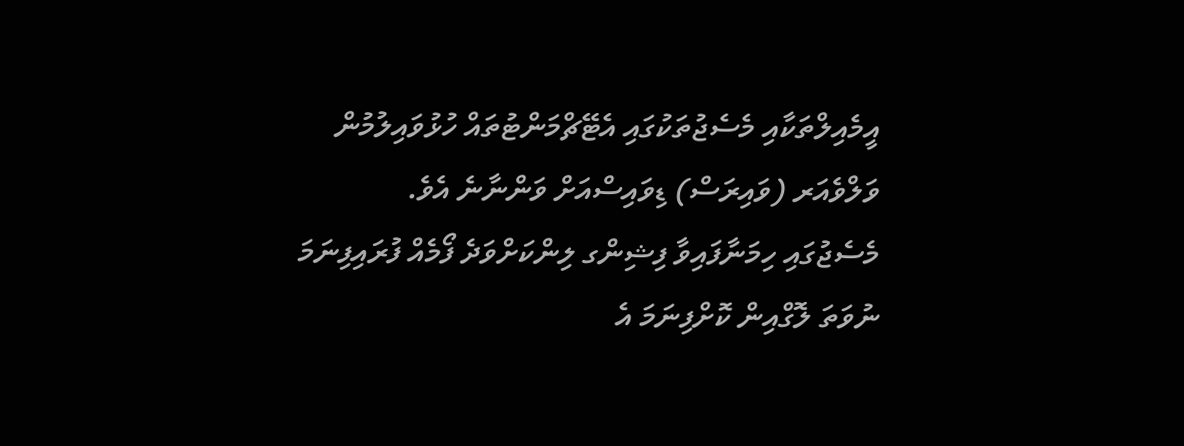އީމެއިލްތަކާއި މެސެޖުތަކުގައި އެޓޭޗްމަންޓުތައް ހުޅުވައިލުމުން ވަލްވެއަރ (ވައިރަސް) ޑިވައިސްއަށް ވަންނާނެ އެވެ.
މެސެޖުގައި ހިމަނާފައިވާ ފިޝިންގ ލިންކަށްވަދެ ފޯމެއް ފުރައިފިނަމަ ނުވަތަ ލޮގްއިން ކޮށްފިނަމަ އެ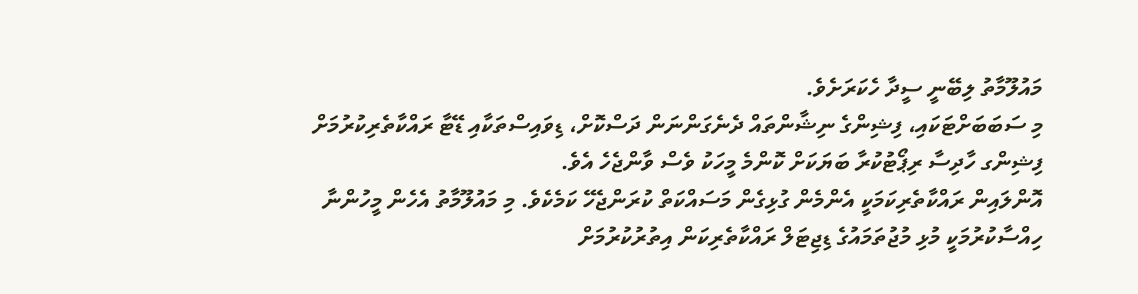މައުލޫމާތު ލިބޭނީ ސީދާ ހެކަރަށެވެ.
މި ސަބަބަށްޓަކައި، ފިޝިންގެ ނިޝާންތައް ދެނެގަންނަން ދަސްކޮށް، ޑިވައިސްތަކާއި ޑޭޓާ ރައްކާތެރިކުރުމަށް ފިޝިންގ ހާދިސާ ރިޕޯޓުކުރާ ބަޔަކަށް ކޮންމެ މީހަކު ވެސް ވާންޖެހެ އެވެ.
އޮންލައިން ރައްކާތެރިކަމަކީ އެންމެން ގުޅިގެން މަސައްކަތް ކުރަންޖެހޭ ކަމެކެވެ. މި މައުލޫމާތު އެހެން މީހުންނާ ހިއްސާކުރުމަކީ މުޅި މުޖުތަމައުގެ ޑިޖިޓަލް ރައްކާތެރިކަން އިތުރުކުރުމަށް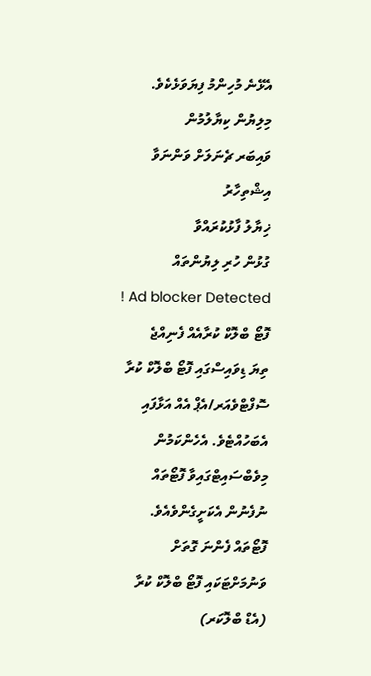އެޅޭނެ މުހިންމު ފިޔަވަޅެކެވެ.
މިލިޔުން ކިޔާލުމުން
ވައިބަރ ޗެނަލަށް ވަންނަވާ
އިޝްތިހާރު
ޚިޔާލު ފާޅުކުރައްވާ
ގުޅުން ހުރި ލިޔުންތައް
Ad blocker Detected ! ފޮޓޯ ބްލޮކް ކުރާއެއް ފެނިއްޖެ
ތިޔަ ޑިވައިސްގައި ފޮޓޯ ބްލޮކް ކުރާ ސޮފްޓްވެއަރ/އެޕް އެއް އަޅާފައި އެބަހުއްޓެވެ. އެހެންކަމުން މިވެބްސައިޓްގައިވާ ފޮޓޯތައް ނުފެނުން އެކަށީގެންވެއެވެ. ފޮޓޯތައް ފެންނަ ގޮތަށް ވަނުމަށްޓަކައި ފޮޓޯ ބްލޮކް ކުރާ (އެޑް ބްލޮކަރ)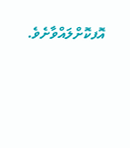އޮފކޮށްލައްވާށެވެ.